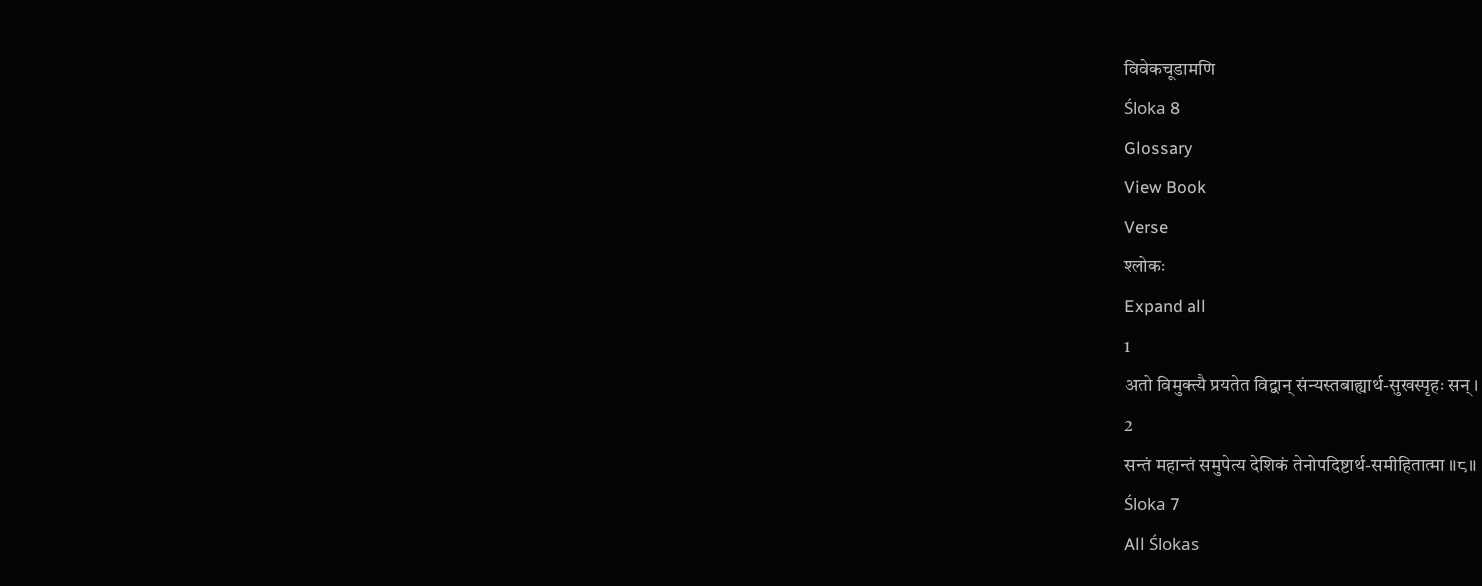विवेकचूडामणि
Śloka 8
Glossary
View Book
Verse
श्लोकः
Expand all
1
अतो विमुक्त्यै प्रयतेत विद्वान् संन्यस्तबाह्यार्थ-सुखस्पृहः सन् ।
2
सन्तं महान्तं समुपेत्य देशिकं तेनोपदिष्टार्थ-समीहितात्मा ॥८॥
Śloka 7
All Ślokas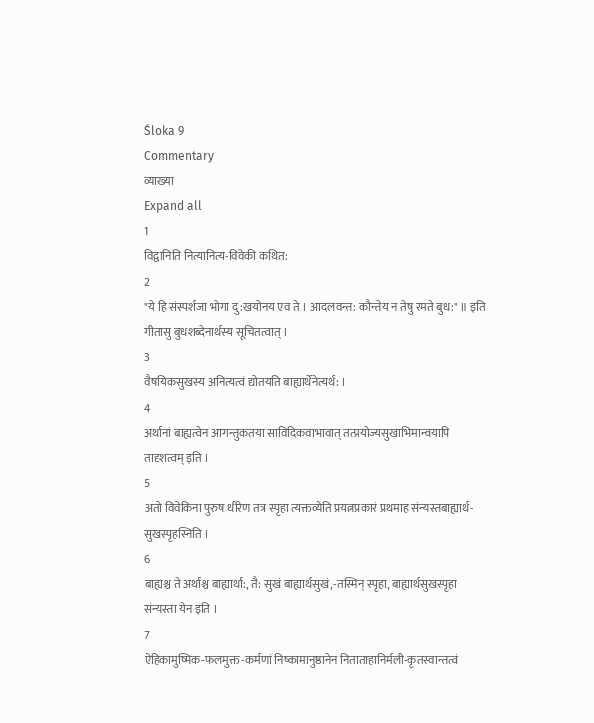Śloka 9
Commentary
व्याख्या
Expand all
1
विद्वानिति नित्यानित्य-विवेकी कथित:
2
"ये हि संस्पर्शजा भोगा दु:खयोनय एव ते । आदलवन्त: कौन्तेय न तेषु रमते बुध:" ॥ इति गीतासु बुधशब्देनार्थस्य सूचितत्वात् ।
3
वैषयिकसुखस्य अनित्यत्वं द्योतयति बाह्यार्थेनेत्यर्थ: ।
4
अर्थानां बाह्यत्वेन आगन्तुकतया साविदिकवाभावात् तत्प्रयोज्यसुखाभिमान्वयापि तादृशत्वम् इति ।
5
अतो विवेकिना पुरुष धीरेण तत्र स्पृहा त्यक्तव्येति प्रयत्नप्रकारं प्रथमाह संन्यस्तबाह्यार्थ-सुखस्पृहस्निति ।
6
बाह्यश्च ते अर्थाश्च बाह्यार्था:, तै: सुखं बाह्यार्थसुखं,-तस्मिन् स्पृहा, बाह्यार्थसुखस्पृहा संन्यस्ता येन इति ।
7
ऐहिकामुष्मिक-फलमुक्त-कर्मणां निष्कामानुष्ठानेन निताताहानिर्मली-कृतस्वान्तत्वं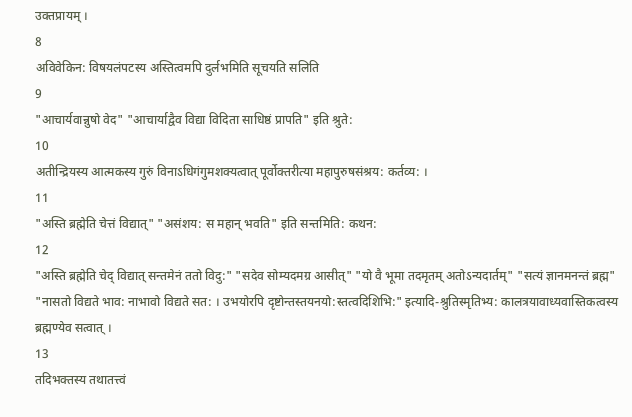उक्तप्रायम् ।
8
अविवेकिन: विषयलंपटस्य अस्तित्वमपि दुर्लभमिति सूचयति सलिति
9
"आचार्यवान्नुषो वेद" "आचार्याद्वैव विद्या विदिता साधिष्ठं प्रापति" इति श्रुते:
10
अतीन्द्रियस्य आत्मकस्य गुरुं विनाऽधिगंगुमशक्यत्वात् पूर्वोक्तरीत्या महापुरुषसंश्रय: कर्तव्य: ।
11
"अस्ति ब्रह्मेति चेत्तं विद्यात्" "असंशय: स महान् भवति" इति सन्तमिति: कथन:
12
"अस्ति ब्रह्मेति चेद् विद्यात् सन्तमेनं ततो विदु:" "सदेव सोम्यदमग्र आसीत्" "यो वै भूमा तदमृतम् अतोऽन्यदार्तम्" "सत्यं ज्ञानमनन्तं ब्रह्म" "नासतो विद्यते भाव: नाभावो विद्यते सत: । उभयोरपि दृष्टोन्तस्तयनयो:स्तत्वदिशिभि:" इत्यादि-श्रुतिस्मृतिभ्य: कालत्रयावाध्यवास्तिकत्वस्य ब्रह्मण्येव सत्वात् ।
13
तदिभक्तस्य तथातत्त्वं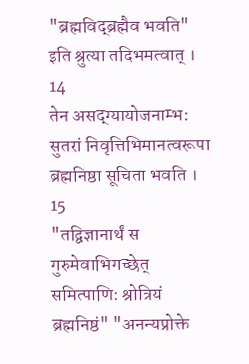"ब्रह्मविद्ब्रह्मैव भवति" इति श्रुत्या तदिभमत्वात् ।
14
तेन असद्ग्यायोजनाम्भ: सुतरां निवृत्तिभिमानत्वरूपा ब्रह्मनिष्ठा सूचिता भवति ।
15
"तद्विज्ञानार्थं स गुरुमेवाभिगच्छेत् समित्पाणि: श्रोत्रियं ब्रह्मनिष्ठं" "अनन्यप्रोक्ते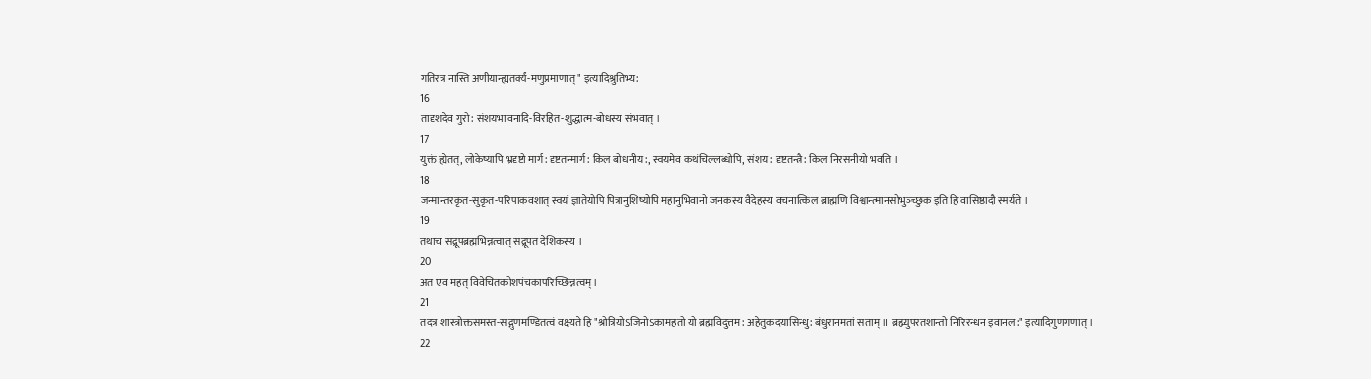गतिरत्र नास्ति अणीयान्ह्यतर्क्यं-मणुप्रमाणात्" इत्यादिश्रुतिभ्य:
16
तादृशदेव गुरो: संशयभावनादि-विरहित-शुद्धात्म-बोधस्य संभवात् ।
17
युक्तं ह्येतत्, लोकेष्यापि भ्रदृष्टो मार्ग: दृष्टतन्मार्ग: किल बोधनीय:, स्वयमेव कथंचिल्लब्धोपि, संशय: दृष्टतन्त्रै: किल निरसनीयो भवति ।
18
जन्मान्तरकृत-सुकृत-परिपाकवशात् स्वयं ज्ञातेयोपि पित्रानुशिष्योपि महानुभिवानो जनकस्य वैदेहस्य वचनात्किल ब्राह्मणि विश्वान्त्मानसोभुञ्च्छुक इति हि वासिष्ठादौ स्मर्यते ।
19
तथाच सद्रूपब्रह्मभिन्नत्वात् सद्रूपत देशिकस्य ।
20
अत एव महत् विवेचितकोशपंचकापरिच्छिन्नत्वम् ।
21
तदत्र शास्त्रोक्तसमस्त-सद्गुणमण्डितत्वं वक्ष्यते हि "श्रोत्रियोऽजिनोऽकामहतो यो ब्रह्मविदुत्तम: अहेतुकदयासिन्धु: बंधुरानमतां सताम् ॥ ब्रह्म्युपरतशान्तो निरिरन्धन इवानल:" इत्यादिगुणगणात् ।
22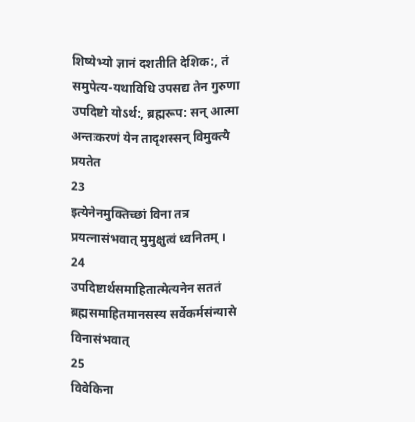शिष्येभ्यो ज्ञानं दशतीति देशिक:, तं समुपेत्य-यथाविधि उपसद्य तेन गुरुणा उपदिष्टो योऽर्थ:, ब्रह्मरूप: सन् आत्मा अन्तःकरणं येन तादृशस्सन् विमुक्त्यै प्रयतेत
23
इत्येनेनमुक्तिच्छां विना तत्र प्रयत्नासंभवात् मुमुक्षुत्वं ध्वनितम् ।
24
उपदिष्टार्थसमाहितात्मेत्यनेन सततं ब्रह्मसमाहितमानसस्य सर्वेकर्मसंन्यासे विनासंभवात्
25
विवेकिना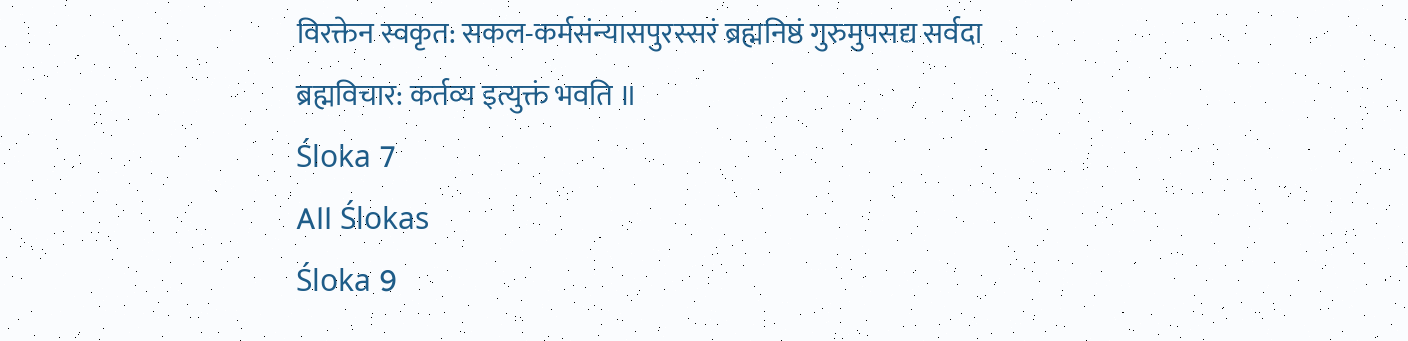विरक्तेन स्वकृत: सकल-कर्मसंन्यासपुरस्सरं ब्रह्मनिष्ठं गुरुमुपसद्य सर्वदा ब्रह्मविचार: कर्तव्य इत्युक्तं भवति ॥
Śloka 7
All Ślokas
Śloka 9